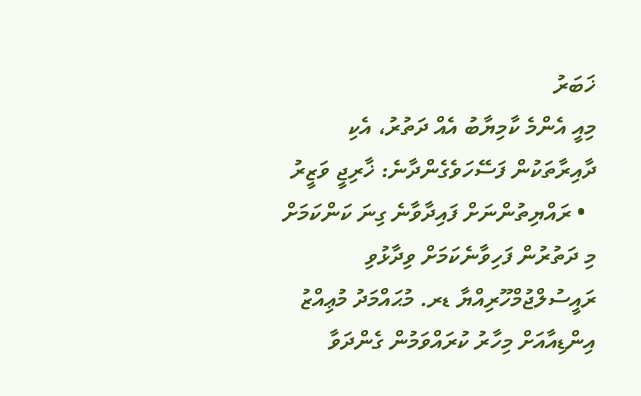ޚަބަރު
މިއީ އެންމެ ކާމިޔާބު އެއް ދަތުރު، އެކި ދާއިރާތަކުން ފަސޭހަވެގެންދާނެ: ޚާރިޖީ ވަޒީރު
  • ރައްޔިތުންނަށް ފައިދާވާނެ ގިނަ ކަންކަމަށް މި ދަތުރުން ފަހިވާނެކަމަށް ވިދާޅުވި
ރައީސުލްޖުމްހޫރިއްޔާ ޑރ. މުޙައްމަދު މުޢިއްޒު އިންޑިއާއަށް މިހާރު ކުރައްވަމުން ގެންދަވާ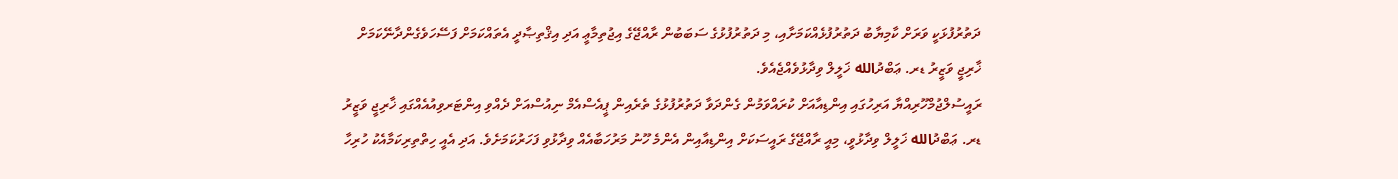ދަތުރުފުޅަކީ ވަރަށް ކާމިޔާބު ދަތުރުފުޅެއްކަމަށާއި، މި ދަތުރުފުޅުގެ ސަބަބުން ރާއްޖޭގެ އިޖުތިމާޢީ އަދި އިޤްތިޞާދީ އެތައްކަމަށް ފަސޭހަވެގެންދާނޭކަމަށް ޚާރިޖީ ވަޒީރު ޑރ. ޢަބްދުالله ޚަލީލް ވިދާޅުވެއްޖެއެވެ.
ރައީސުލްޖުމްހޫރިއްޔާ އަރިހުގައި އިންޑިއާއަށް ކުރައްވަމުން ގެންދަވާ ދަތުރުފުޅުގެ ތެރެއިން ޕީއެސްއެމް ނިއުސްއަށް ދެއްވި އިންޓަރވިއުއެއްގައި ޚާރިޖީ ވަޒީރު ޑރ. ޢަބްދުالله ޚަލީލް ވިދާޅުވީ، މިއީ ރާއްޖޭގެ ރައީސަކަށް އިންޑިއާއިން އެންމެ ހޫނު މަރުހަބާއެއް ވިދާޅުވި ފަހަރުކަމަށެވެ. އަދި އެއީ ހިތްތިރިކަމާއެކު ހުރިހާ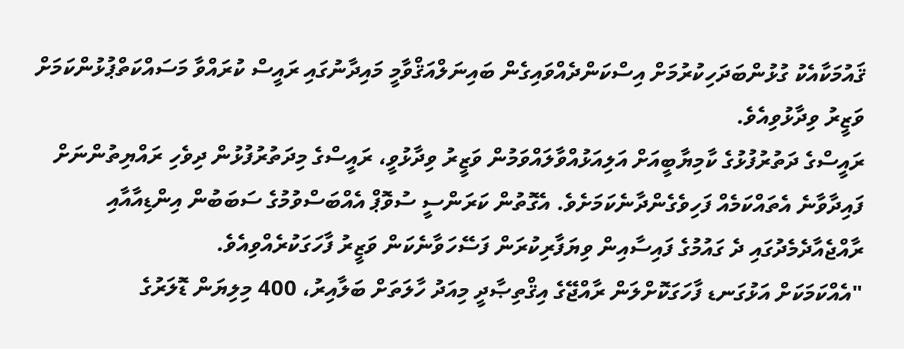ޤައުމަކާއެކު ގުޅުންބަދަހިކުރުމަށް އިސްކަންދެއްވައިގެން ބައިނަލްއަޤްވާމީ މައިދާނުގައި ރައީސް ކުރައްވާ މަސައްކަތްޕުޅުންކަމަށް ވަޒީރު ވިދާޅުވިއެވެ.
ރައީސްގެ ދަތުރުފުޅުގެ ކާމިޔާބީއަށް އަލިއަޅުއްވާލައްވަމުން ވަޒީރު ވިދާޅުވީ، ރައީސްގެ މިދަތުރުފުޅުން ދިވެހި ރައްޔިތުންނަށް ފައިދާވާނެ އެތައްކަމެއް ފަހިވެގެންދާނެކަމަށެވެ. އެގޮތުން ކަރަންސީ ސުވޮޕް އެއްބަސްވުމުގެ ސަބަބުން އިންޑިއާއާއި ރާއްޖެއާދެމެދުގައި ދެ ގައުމުގެ ފައިސާއިން ވިޔަފާރިކުރަން ފަސޭހަވާނެކަން ވަޒީރު ފާހަގަކުރެއްވިއެވެ.
"އެއްކަމަކަށް އަޅުގަނޑ ފާހަގަކޮށްލަން ރާއްޖޭގެ އިޤްތިޞާދީ މިއަދު ހާލަތަށް ބަލާއިރު، 400 މިލިޔަން ޑޮލަރުގެ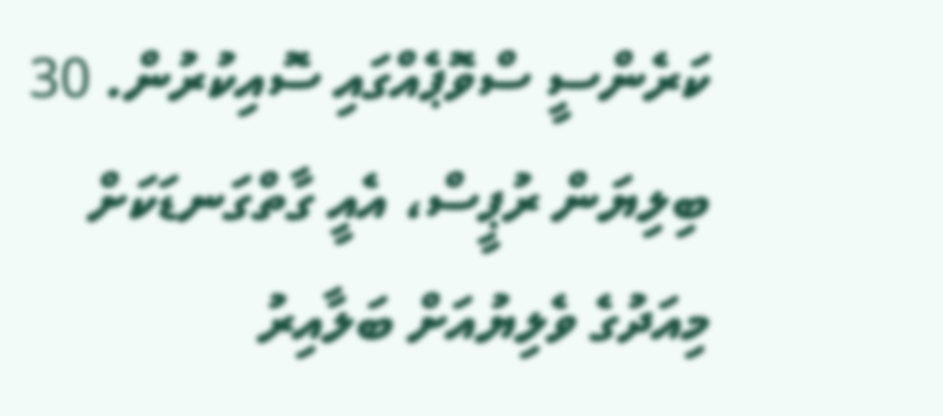ކަރެންސީ ސްވޮޕެއްގައި ސޮއިކުރުން. 30 ބިލިޔަން ރުޕީސް، އެއީ ގާތްގަނޑަކަށް މިއަދުގެ ވެލިޔުއަށް ބަލާއިރު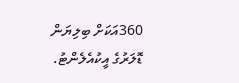360އަކަށް ބިލިޔަން ޑޮލަރުގެ އީކުއެލެންޓު.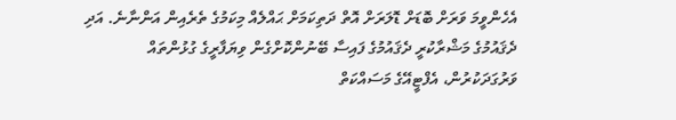އެހެންވީމަ ވަރަށް ބޮޑަށް ޑޮލަރަށް އޮތް ދަތިކަމަށް ޙައްލެއް މިކަމުގެ ތެރެއިން އަންނާނެ. އަދި ދެޤައުމުގެ މަޝްރާކުރީ ދެޤައުމުގެ ފައިސާ ބޭނުންކޮށްގެން ވިޔަފާރީގެ ގުޅުންތައް ވަރުގަދަކުރުން، އެފްޓީއޭގެ މަސައްކަތް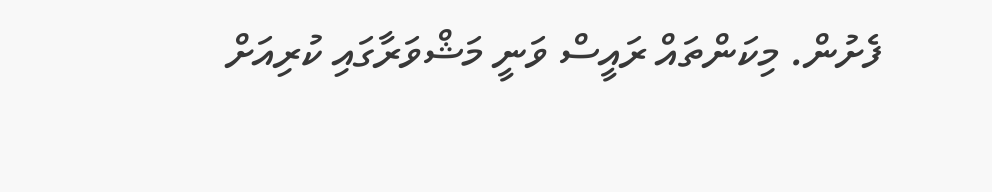ފެށުން. މިކަންތައް ރައީސް ވަނީ މަޝްވަރާގައި ކުރިއަށް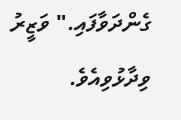ގެންދަވާފައި." ވަޒީރު ވިދާޅުވިއެވެ.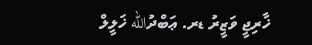ޚާރިޖީ ވަޒީރު ޑރ. ޢަބްދުالله ޚަލީލް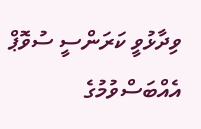ވިދާޅުވީ ކަރަންސީ ސުވޮޕް އެއްބަސްވުމުގެ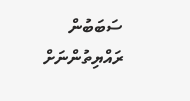ސަބަބުން ރައްޔިތުންނަށް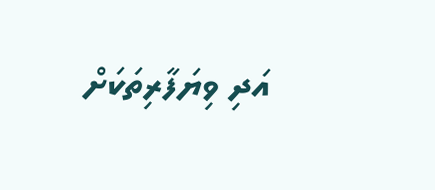އަދި ވިޔަފާރިތަކަށް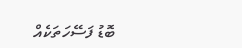ބޮޑު ފަސޭހަތަކެއް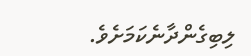ލިބިގެންދާނެކަމަށެވެ.